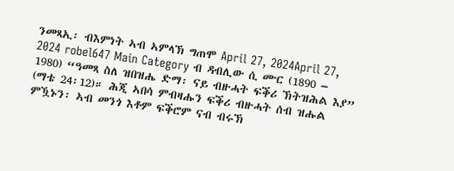ንመጻኢ፡ ብእምነት ኣብ ኣምላኽ ግጠሞ April 27, 2024April 27, 2024 robel647 Main Category ብ ዳብሊው ሲ ሙር (1890 – 1980) “ዓመጻ ስለ ዝበዝሔ ድማ፡ ናይ ብዙሓት ፍቕሪ ኽትዝሕል እያ” (ማቴ 24፡12)። ሕጂ ኣበሳ ምብዛሑን ፍቕሪ ብዙሓት ሰብ ዝሑል ምዃኑን፡ ኣብ መንጎ እቶም ፍቕሮም ናብ ብሩኽ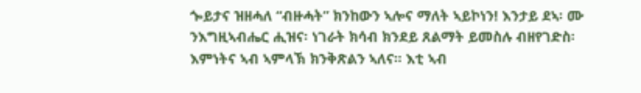ጐይታና ዝዘሓለ “ብዙሓት” ክንከውን ኣሎና ማለት ኣይኮነን! እንታይ ደኣ፡ ሙ ንእግዚኣብሔር ሒዝና፡ ነገራት ክሳብ ክንደይ ጸልማት ይመስሉ ብዘየገድስ፡ እምነትና ኣብ ኣምላኽ ክንቅጽልን ኣለና። እቲ ኣብ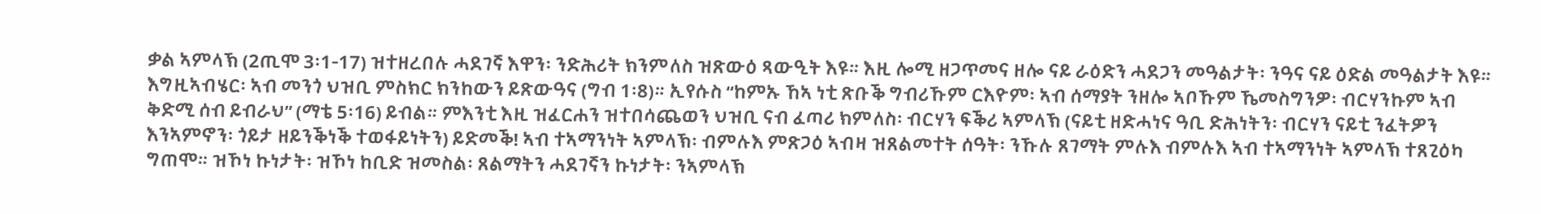ቃል ኣምላኽ (2ጢሞ 3፡1-17) ዝተዘረበሉ ሓደገኛ እዋን፡ ንድሕሪት ክንምለስ ዝጽውዕ ጻውዒት እዩ። እዚ ሎሚ ዘጋጥመና ዘሎ ናይ ራዕድን ሓደጋን መዓልታት፡ ንዓና ናይ ዕድል መዓልታት እዩ። እግዚኣብሄር፡ ኣብ መንጎ ህዝቢ ምስክር ክንከውን ይጽውዓና (ግብ 1፡8)። ኢየሱስ “ከምኡ ኸኣ ነቲ ጽቡቕ ግብሪኹም ርእዮም፡ ኣብ ሰማያት ንዘሎ ኣቦኹም ኼመስግንዎ፡ ብርሃንኩም ኣብ ቅድሚ ሰብ ይብራህ” (ማቴ 5፡16) ይብል። ምእንቲ እዚ ዝፈርሐን ዝተበሳጨወን ህዝቢ ናብ ፈጣሪ ክምለስ፡ ብርሃን ፍቕሪ ኣምላኽ (ናይቲ ዘድሓነና ዓቢ ድሕነትን፡ ብርሃን ናይቲ ንፈትዎን እንኣምኖን፡ ጎይታ ዘይንቕነቕ ተወፋይነትን) ይድመቕ! ኣብ ተኣማንነት ኣምላኽ፡ ብምሉእ ምጽጋዕ ኣብዛ ዝጸልመተት ሰዓት፡ ንኹሉ ጸገማት ምሉእ ብምሉእ ኣብ ተኣማንነት ኣምላኽ ተጸጊዕካ ግጠሞ። ዝኾነ ኩነታት፡ ዝኾነ ከቢድ ዝመስል፡ ጸልማትን ሓደገኛን ኩነታት፡ ንኣምላኽ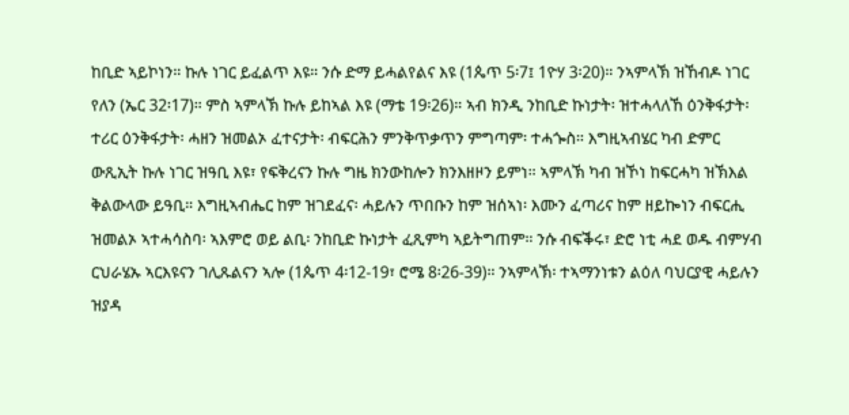ከቢድ ኣይኮነን። ኩሉ ነገር ይፈልጥ እዩ። ንሱ ድማ ይሓልየልና እዩ (1ጴጥ 5፡7፤ 1ዮሃ 3፡20)። ንኣምላኽ ዝኸብዶ ነገር የለን (ኤር 32፡17)። ምስ ኣምላኽ ኩሉ ይከኣል እዩ (ማቴ 19፡26)። ኣብ ክንዲ ንከቢድ ኩነታት፡ ዝተሓላለኸ ዕንቅፋታት፡ ተሪር ዕንቅፋታት፡ ሓዘን ዝመልኦ ፈተናታት፡ ብፍርሕን ምንቅጥቃጥን ምግጣም፡ ተሓጐስ። እግዚኣብሄር ካብ ድምር ውጺኢት ኩሉ ነገር ዝዓቢ እዩ፣ የፍቅረናን ኩሉ ግዜ ክንውከሎን ክንእዘዞን ይምነ። ኣምላኽ ካብ ዝኾነ ከፍርሓካ ዝኽእል ቅልውላው ይዓቢ። እግዚኣብሔር ከም ዝገደፈና፡ ሓይሉን ጥበቡን ከም ዝሰኣነ፡ እሙን ፈጣሪና ከም ዘይኰነን ብፍርሒ ዝመልኦ ኣተሓሳስባ፡ ኣእምሮ ወይ ልቢ፡ ንከቢድ ኩነታት ፈጺምካ ኣይትግጠም። ንሱ ብፍቕሩ፣ ድሮ ነቲ ሓደ ወዱ ብምሃብ ርህራሄኡ ኣርእዩናን ገሊጹልናን ኣሎ (1ጴጥ 4፡12-19፣ ሮሜ 8፡26-39)። ንኣምላኽ፡ ተኣማንነቱን ልዕለ ባህርያዊ ሓይሉን ዝያዳ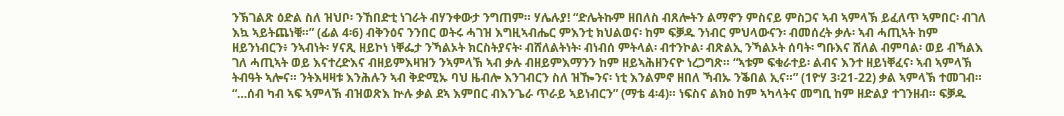ንኽገልጽ ዕድል ስለ ዝህቦ፡ ንኸበድቲ ነገራት ብሃንቀውታ ንግጠም። ሃሌሉያ! “ድሌትኩም ዘበለስ ብጸሎትን ልማኖን ምስናይ ምስጋና ኣብ ኣምላኽ ይፈለጥ ኣምበር፡ ብገለ እኳ ኣይትጨነቑ።” (ፊል 4፡6) ብቅንዕና ንንበር ወትሩ ሓገዝ እግዚኣብሔር ምእንቲ ክህልወና፡ ከም ፍቓዱ ንነብር ምህላውናን፡ ብመሰረት ቃሉ፡ ኣብ ሓጢኣት ከም ዘይንነብርን፥ ንኣብነት፡ ሃናጺ ዘይኮነ ነቐፌታ ንኻልኦት ክርስትያናት፡ ብሸለልትነት፡ ብነብሰ ምትላል፡ ብተንኮል፡ ብጽልኢ ንኻልኦት ሰባት፡ ግቡእና ሸለል ብምባል፡ ወይ ብኻልእ ገለ ሓጢኣት ወይ እናተረድእና ብዘይምእዛዝን ንኣምላኽ ኣብ ቃሉ ብዘይምእማንን ከም ዘይኣሕዘንናዮ ነረጋግጽ። “ኣቱም ፍቁራተይ፡ ልብና እንተ ዘይነቐፈና፡ ኣብ ኣምላኽ ትብዓት ኣሎና። ንትእዛዛቱ እንሕሉን ኣብ ቅድሚኡ ባህ ዜብሎ እንገብርን ስለ ዝዀንና፡ ነቲ እንልምኖ ዘበለ ኻብኡ ንቕበል ኢና።” (1ዮሃ 3፡21-22) ቃል ኣምላኽ ተመገብ። “…ሰብ ካብ ኣፍ ኣምላኽ ብዝወጽእ ኵሉ ቃል ደኣ እምበር ብእንጌራ ጥራይ ኣይነብርን” (ማቴ 4፡4)። ነፍስና ልክዕ ከም ኣካላትና መግቢ ከም ዘድልያ ተገንዘብ። ፍቓዱ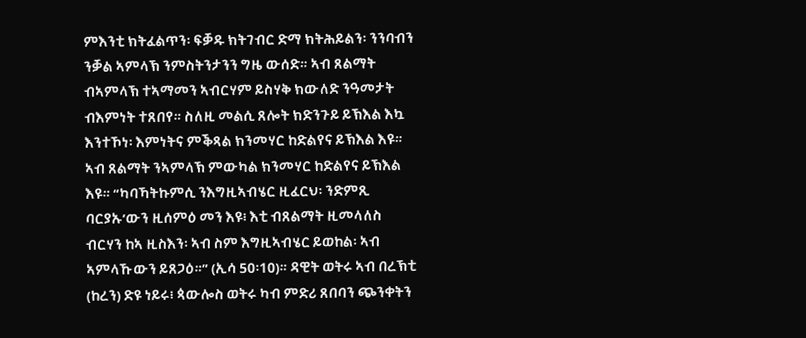ምእንቲ ክትፈልጥን፡ ፍቓዱ ክትገብር ድማ ክትሕይልን፡ ንንባብን ንቓል ኣምላኽ ንምስትንታንን ግዜ ውሰድ። ኣብ ጸልማት ብኣምላኽ ተኣማመን ኣብርሃም ይስሃቅ ክውለድ ንዓመታት ብእምነት ተጸበየ። ስለዚ መልሲ ጸሎት ክድንጉይ ይኽእል እኳ እንተኾነ፡ እምነትና ምቕጻል ክንመሃር ከድልየና ይኽእል እዩ። ኣብ ጸልማት ንኣምላኽ ምውካል ክንመሃር ከድልየና ይኽእል እዩ። “ካባኻትኩምሲ ንእግዚኣብሄር ዚፈርህ፡ ንድምጺ ባርያኡ’ውን ዚሰምዕ መን እዩ፧ እቲ ብጸልማት ዚመላለስ ብርሃን ከኣ ዚስእን፡ ኣብ ስም እግዚኣብሄር ይወከል፡ ኣብ ኣምላኹውን ይጸጋዕ።” (ኢሳ 50፡10)። ዳዊት ወትሩ ኣብ በረኽቲ (ከረን) ድዩ ነይሩ፧ ጳውሎስ ወትሩ ካብ ምድሪ ጸበባን ጭንቀትን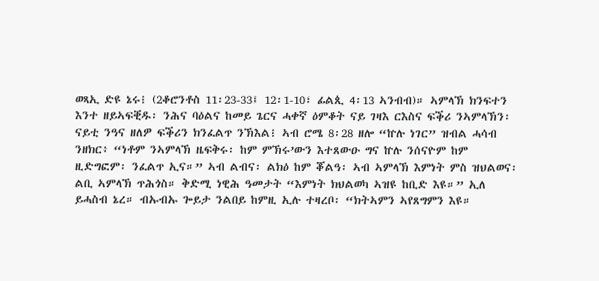ወጻኢ ድዩ ኔሩ፧ (2ቆሮንቶስ 11፡23-33፤ 12፡1-10፣ ፊልጲ 4፡13 ኣንብብ)። ኣምላኽ ክንፍተን እንተ ዘይኣፍቒዱ፡ ንሕና ባዕልና ከመይ ጌርና ሓቀኛ ዕምቆት ናይ ገዛእ ርእስና ፍቕሪ ንኣምላኽን፡ ናይቲ ንዓና ዘለዎ ፍቕሪን ክንፈልጥ ንኽእል፧ ኣብ ሮሜ 8፡28 ዘሎ “ኵሉ ነገር” ዝብል ሓሳብ ንዘክር፥ “ነቶም ንኣምላኽ ዜፍቅሩ፡ ከም ምኽሩ’ውን እተጸውዑ ግና ኵሉ ንሰናዮም ከም ዚድግፎም፡ ንፈልጥ ኢና።” ኣብ ልብና፡ ልክዕ ከም ቖልዓ፡ ኣብ ኣምላኽ እምነት ምስ ዝህልወና፡ ልቢ ኣምላኽ ጥሕጎስ። ቅድሚ ነዊሕ ዓመታት “እምነት ክህልወካ ኣዝዩ ከቢድ እዩ።” ኢለ ይሓስብ ኔረ። ብኡብኡ ጐይታ ንልበይ ከምዚ ኢሉ ተዛረቦ፡ “ክትኣምን ኣየጸግምን እዩ።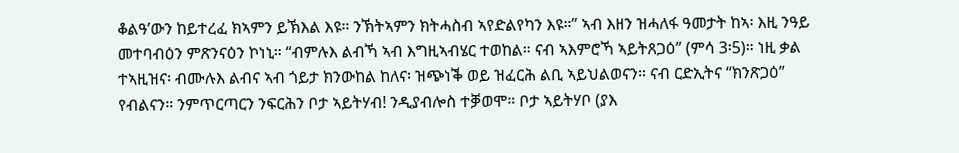ቆልዓ’ውን ከይተረፈ ክኣምን ይኽእል እዩ። ንኽትኣምን ክትሓስብ ኣየድልየካን እዩ።” ኣብ እዘን ዝሓለፋ ዓመታት ከኣ፡ እዚ ንዓይ መተባብዕን ምጽንናዕን ኮነኒ። “ብምሉእ ልብኻ ኣብ እግዚኣብሄር ተወከል። ናብ ኣእምሮኻ ኣይትጸጋዕ” (ምሳ 3፡5)። ነዚ ቃል ተኣዚዝና፡ ብሙሉእ ልብና ኣብ ጎይታ ክንውከል ከለና፡ ዝጭነቕ ወይ ዝፈርሕ ልቢ ኣይህልወናን። ናብ ርድኢትና “ክንጽጋዕ” የብልናን። ንምጥርጣርን ንፍርሕን ቦታ ኣይትሃብ! ንዲያብሎስ ተቓወሞ። ቦታ ኣይትሃቦ (ያእ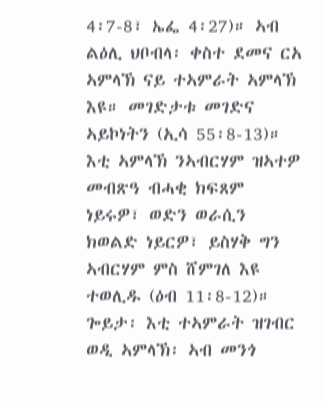4፡7-8፣ ኤፌ 4፡27)። ኣብ ልዕሊ ህቦብላ፡ ቀስተ ደመና ርአ ኣምላኽ ናይ ተኣምራት ኣምላኽ እዩ። መገድታቱ መገድና ኣይኮነትን (ኢሳ 55፡8-13)። እቲ ኣምላኽ ንኣብርሃም ዝኣተዎ መብጽዓ ብሓቂ ክፍጸም ነይሩዎ፣ ወድን ወራሲን ክወልድ ነይርዎ፣ ይስሃቅ ግን ኣብርሃም ምስ ሸምገለ እዩ ተወሊዱ (ዕብ 11፡8-12)። ጐይታ፡ እቲ ተኣምራት ዝገብር ወዲ ኣምላኽ፡ ኣብ መንጎ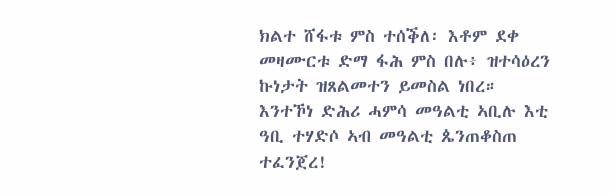ክልተ ሸፋቱ ምስ ተሰቕለ፡ እቶም ደቀ መዛሙርቱ ድማ ፋሕ ምስ በሉ፥ ዝተሳዕረን ኩነታት ዝጸልመተን ይመስል ነበረ። እንተኾነ ድሕሪ ሓምሳ መዓልቲ ኣቢሉ እቲ ዓቢ ተሃድሶ ኣብ መዓልቲ ጴንጠቆስጠ ተፈንጀረ!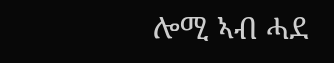ሎሚ ኣብ ሓደ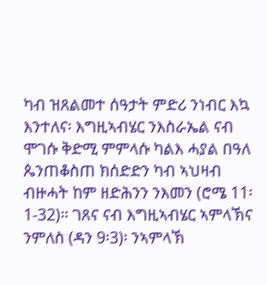ካብ ዝጸልመተ ሰዓታት ምድሪ ንነብር እኳ እንተለና፡ እግዚኣብሄር ንእስራኤል ናብ ሞገሱ ቅድሚ ምምላሱ ካልእ ሓያል በዓለ ጴንጠቆስጠ ክሰድድን ካብ ኣህዛብ ብዙሓት ከም ዘድሕንን ንእመን (ሮሜ 11፡1-32)። ገጸና ናብ እግዚኣብሄር ኣምላኽና ንምለስ (ዳን 9፡3)፡ ንኣምላኽ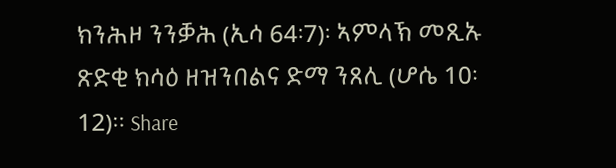ክንሕዞ ንንቓሕ (ኢሳ 64፡7)፡ ኣምላኽ መጺኡ ጽድቂ ክሳዕ ዘዝንበልና ድማ ንጸሊ (ሆሴ 10፡12)። Share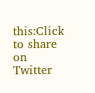this:Click to share on Twitter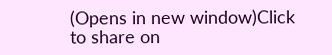(Opens in new window)Click to share on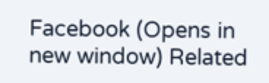Facebook (Opens in new window) Related